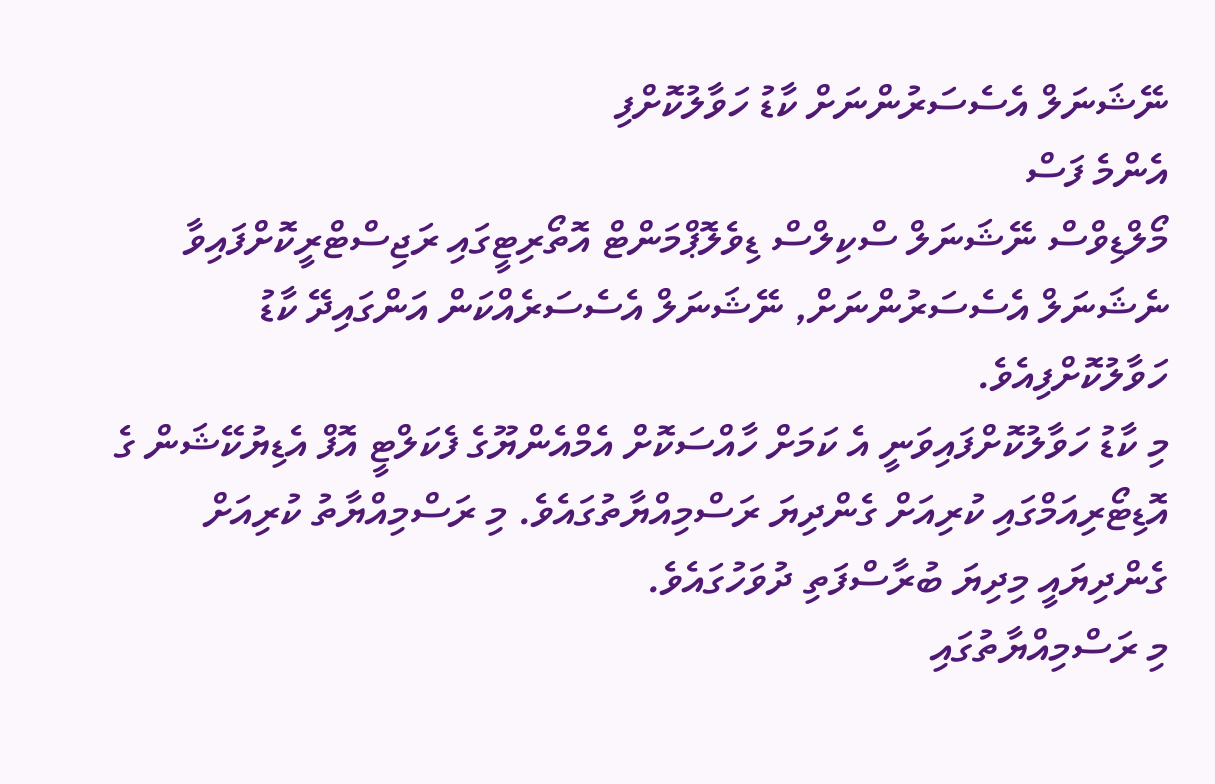ނޭޝަނަލް އެސެސަރުންނަށް ކާޑު ހަވާލުކޮށްފި
އެންމެ ފަސް
މޯލްޑިވްސް ނޭޝަނަލް ސްކިލްސް ޑިވެލޮޕްމަންޓް އޮތޯރިޓީގައި ރަޖިސްޓްރީކޮށްފައިވާ ނެޝަނަލް އެސެސަރުންނަށް, ނޭޝަނަލް އެސެސަރެއްކަން އަންގައިދޭ ކާޑު ހަވާލުކޮށްފިއެވެ.
މި ކާޑު ހަވާލުކޮށްފައިވަނީ އެ ކަމަށް ހާއްސަކޮށް އެމްއެންޔޫގެ ފެކަލްޓީ އޮފް އެޑިޔުކޭޝަން ގެ އޮޑިޓޯރިއަމްގައި ކުރިއަށް ގެންދިޔަ ރަސްމިއްޔާތުގައެވެ. މި ރަސްމިއްޔާތު ކުރިއަށް ގެންދިޔައީ މިދިޔަ ބުރާސްފަތި ދުވަހުގައެވެ.
މި ރަސްމިއްޔާތުގައި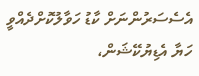އެސެސަރުންނަށް ކާޑު ހަވާލުކޮށްދެއްވީ ހަޔާ އެޑިޔުކޭޝަން،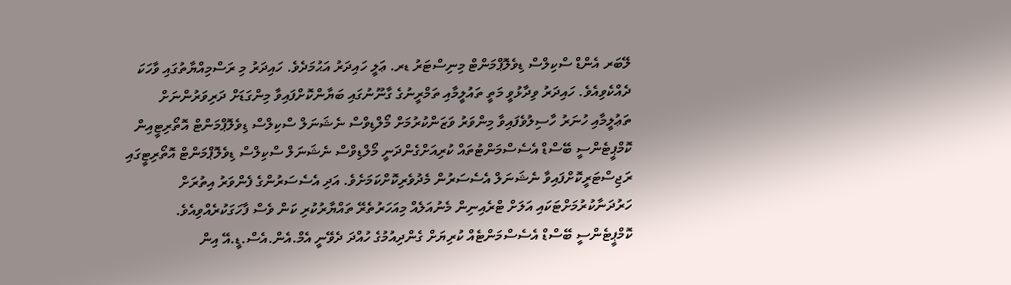ލޭބަރ އެންޑް ސްކިލްސް ޑިވެލޮޕްމަންޓް މިނިސްޓަރު ޑރ. ޢަލީ ހައިދަރު އަޙުމަދެވެ. ހައިދަރު މި ރަސްމިއްޔާތުގައި ވާހަކަ ދެއްކެވިއެވެ. ހައިދަރު ވިދާޅުވީ މަތީ ތައުލީމާއި ތަމްރީނުގެ ގާނޫނުގައި ބަޔާންކޮށްފައިވާ މިންގަޑަށް ދަރިވަރުންނަށް ތަޢުލީމާއި ހުނަރު ހާސިލުވެފައިވާ މިންވަރު ވަޒަންކުރުމަށް މޯލްޑިވްސް ނެޝަނަލް ސްކިލްސް ޑިވެލޮޕްމަންޓް އޮތޯރިޓީއިން ކޮމްޕީޓެންސީ ބޭސްޑް އެސެސްމަންޓުތައް ކުރިއަށްގެންދަނީ މޯލްޑިވްސް ނެޝަނަލް ސްކިލްސް ޑިވެލޮޕްމަންޓް އޮތޯރިޓީގައި ރަޖިސްޓަރީކޮށްފައިވާ ނެޝަނަލް އެސެސަރުން މެދުވެރިކޮށްކަމަށެވެ. އަދި އެސެސަރުންގެ ފެންވަރު އިތުރަށް ހަރުދަނާކުރުމަށްޓަކައި އަލަށް ޓްރެއިނިން މެނުއަލެއް މިއަހަރުތެރޭ ތައްޔާރުކުރި ކަން ވެސް ފާހަގަކުރެއްވިއެވެ.
ކޮމްޕީޓެންސީ ބޭސްޑް އެސެސްމަންޓެއް ކުރިޔަށް ގެންދިއުމުގެ ހުއްދަ ދެވޭނީ އެމް.އެން.އެސް.ޑީ.އޭ އިން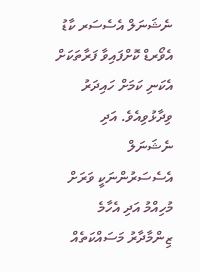ނެޝަނަލް އެސެސަރ ކާޑު އެވޯރޑް ކޮށްފައިވާ ފަރާތަކަށް އެކަނި ކަމަށް ހައިދަރު ވިދާޅުވިއެވެ. އަދި ނެޝަނަލް އެސެސަރުންނަކީ ވަރަށް މުހިއްމު އަދި އެހާމެ ޒިންމާދާރު މަސައްކަތެއް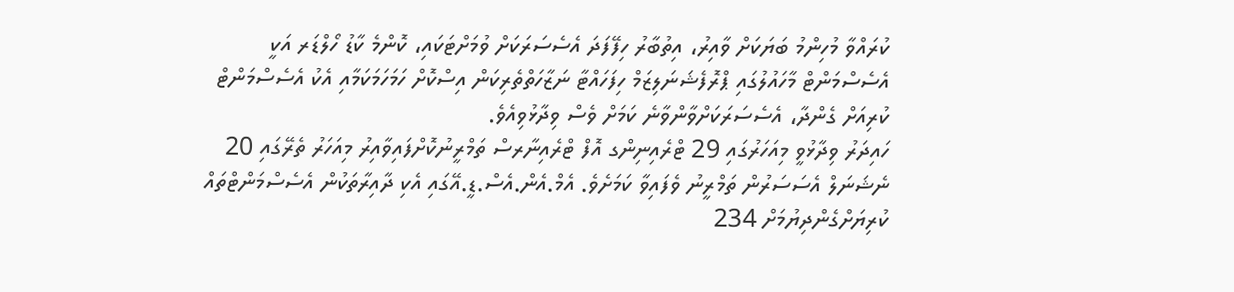ކުރައްވާ މުހިންމު ބަޔަކަށް ވާއިރު، އިތުބާރު ހިފޭފަދަ އެސެސަރަކަށް ވުމަށްޓަކައި، ކޮންމެ ކާޑު ހޯލްޑަރ އަކީ އެސެސްމަންޓް މާހައުލުގައި ޕްރޮފެޝަނަލިޒަމް ހިފަހައްޓާ ނަޒާހަތްތެރިކަން އިސްކޮށް ހަމަހަމަކަމާއި އެކު އެސެސްމަންޓް ކުރިއަށް ގެންދާ، އެސެސަރަކަށްވާންވާނެ ކަމަށް ވެސް ވިދާޅުވިއެވެ.
ހައިދަރު ވިދާޅުވީ މިއަހަރުގައި 29 ޓްރެއިނިންގ އޮފް ޓްރެއިނާރސް ތަމްރީނުކޮށްފައިވާއިރު މިއަހަރު ތެރޭގައި 20 ނެޝަނަލް އެސަސަރުން ތަމްރީނު ވެފައިވާ ކަމަށެވެ. އެމް.އެން.އެސް.ޑީ.އޭގައި އެކި ދާއިރާތަކުން އެސެސްމަންޓްތައް ކުރިޔަށްގެންދިޔުމަށް 234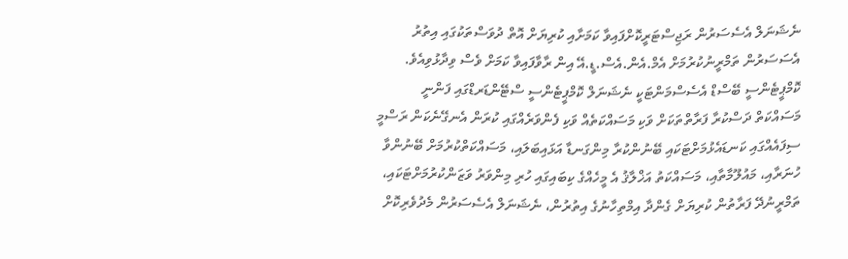ނެޝަނަލް އެސެސަރުން ރަޖިސްޓަރީކޮށްފައިވާ ކަމަށާއި ކުރިޔަށް އޮތް ދުވަސްތަކުގައި އިތުރު އެސަސަރުން ތަމްރީނުކުރުމަށް އެމް.އެން.އެސް.ޑީ.އޭ އިން ރާވާފައިވާ ކަމަށް ވެސް ވިދާޅުވިއެވެ.
ކޮމްޕީޓެންސީ ބޭސްޑް އެސެސްމަންޓަކީ ނެޝަނަލް ކޮމްޕީޓެންސީ ސްޓޭންޑަރޑްގައި ފަންނީ މަސައްކަތް ދަސްކުރާ ފަރާތްތަކަށް ވަކި މަސައްކަތެއް ވަކި ފެންވަރެއްގައި ކުރަން އެނގޭނެކަން ރަސްމީ ސިފައެއްގައި ކަނޑައެޅުމަށްޓަކައި ބޭނުންކުރާ މިންގަނޑާ އަޅައިބަލައި، މަސައްކަތްކުރުމަށް ބޭނުންވާ ހުނަރާއި، މައުލޫމާތާއި، މަސައްކަތު އަޚްލާޤު އެ މީހެއްގެ ކިބައިގައި ހުރި މިންވަރު ވަޒަންކުރުމަށްޓަކައި، ތަމްރީނުދޭ ފަރާތުން ކުރިޔަށް ގެންދާ އިމްތިހާނުގެ އިތުރުން، ނެޝަނަލް އެސެސަރުން މެދުވެރިކޮށް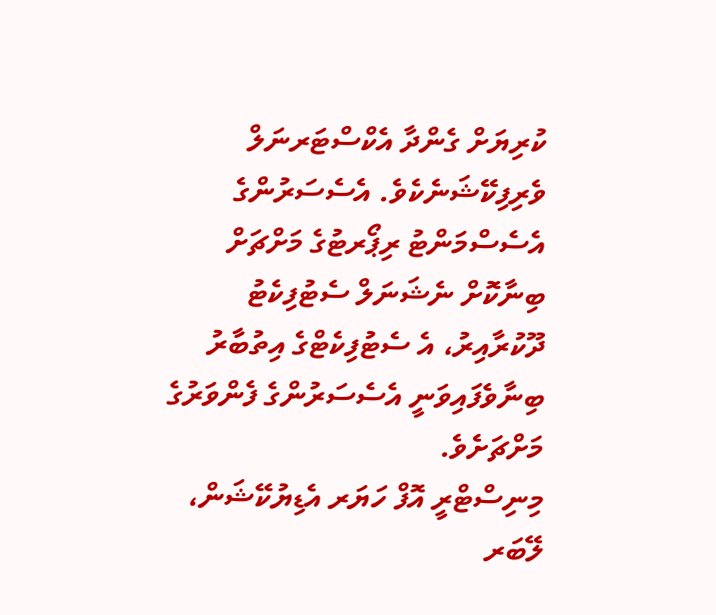ކުރިޔަށް ގެންދާ އެކްސްޓަރނަލް ވެރިފިކޭޝަނެކެވެ. އެސެސަރުންގެ އެސެސްމަންޓު ރިޕޯރޓުގެ މަށްޗަށް ބިނާކޮށް ނެޝަނަލް ސެޓުފިކެޓު ދޫކުރާއިރު، އެ ސެޓުފިކެޓްގެ އިތުބާރު ބިނާވެފައިވަނީ އެސެސަރުންގެ ފެންވަރުގެ މަށްޗަށެވެ.
މިނިސްޓްރީ އޮފް ހަޔަރ އެޑިޔުކޭޝަން، ލޭބަރ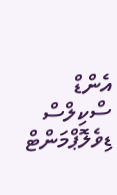އެންޑް ސްކިލްސް ޑިވެލޮޕްމަންޓް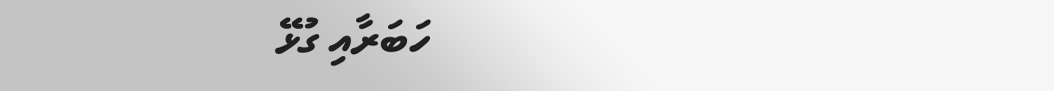ހަބަރާއި ގުޅޭ